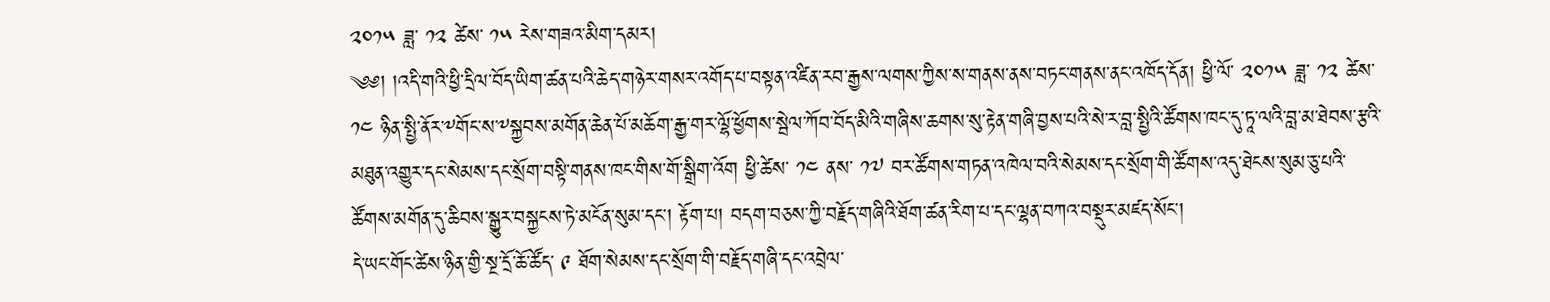༢༠༡༥ ཟླ་ ༡༢ ཚེས་ ༡༥ རེས་གཟའ་མིག་དམར།
༄༅། །འདི་གའི་ཕྱི་དྲིལ་བོད་ཡིག་ཚན་པའི་ཆེད་གཉེར་གསར་འགོད་པ་བསྟན་འཛིན་རབ་རྒྱས་ལགས་ཀྱིས་ས་གནས་ནས་བཏང་གནས་ནང་འཁོད་དོན། ཕྱི་ལོ་ ༢༠༡༥ ཟླ་ ༡༢ ཚེས་ ༡༤ ཉིན་སྤྱི་ནོར་༸གོང་ས་༸སྐྱབས་མགོན་ཆེན་པོ་མཆོག་རྒྱ་གར་ལྷོ་ཕྱོགས་སྦེལ་ཀོབ་བོད་མིའི་གཞིས་ཆགས་སུ་རྟེན་གཞི་བྱས་པའི་སེ་ར་བླ་སྤྱིའི་ཚོགས་ཁང་དུ་ཏཱ་ལའི་བླ་མ་ཐེབས་རྩའི་མཐུན་འགྱུར་དང་སེམས་དང་སྲོག་བསྟི་གནས་ཁང་གིས་གོ་སྒྲིག་འོག ཕྱི་ཚེས་ ༡༤ ནས་ ༡༧ བར་ཚོགས་གཏན་འཁེལ་བའི་སེམས་དང་སྲོག་གི་ཚོགས་འདུ་ཐེངས་སུམ་ཅུ་པའི་ཚོགས་མགོན་དུ་ཆིབས་སྒྱུར་བསྐྱངས་ཏེ་མངོན་སུམ་དང་། རྟོག་པ། བདག་བཅས་ཀྱི་བརྗོད་གཞིའི་ཐོག་ཚན་རིག་པ་དང་ལྷན་བཀའ་བསྡུར་མཛད་སོང་།
དེ་ཡང་གོང་ཚེས་ཉིན་གྱི་སྔ་དྲོ་ཆོ་ཚོད་ ༩ ཐོག་སེམས་དང་སྲོག་གི་བརྗོད་གཞི་དང་འབྲེལ་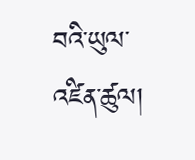བའི་ཡུལ་འཛིན་ཚུལ།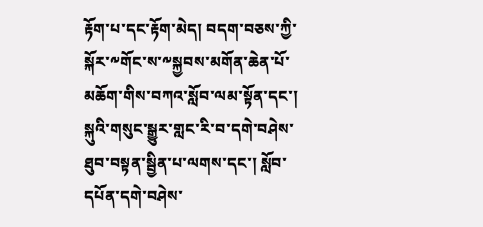རྟོག་པ་དང་རྟོག་མེད། བདག་བཅས་ཀྱི་སྐོར་༸གོང་ས་༸སྐྱབས་མགོན་ཆེན་པོ་མཆོག་གིས་བཀའ་སློབ་ལམ་སྟོན་དང་། སྐུའི་གསུང་སྒྱུར་གླང་རི་བ་དགེ་བཤེས་ཐུབ་བསྟན་སྦྱིན་པ་ལགས་དང་། སློབ་དཔོན་དགེ་བཤེས་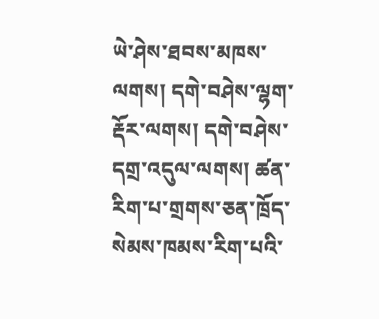ཡེ་ཤེས་ཐབས་མཁས་ལགས། དགེ་བཤེས་ལྷག་རྡོར་ལགས། དགེ་བཤེས་དགྲ་འདུལ་ལགས། ཚན་རིག་པ་གྲགས་ཅན་ཁྲོད་
སེམས་ཁམས་རིག་པའི་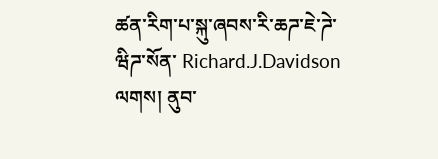ཚན་རིག་པ་སྐུ་ཞབས་རི་ཆཌ་ཇེ་ཌེ་ཝིཌ་སོན་ Richard.J.Davidson ལགས། ནུབ་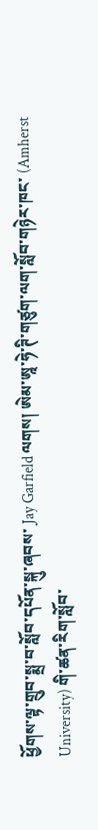ཕྱོགས་ལྟ་གྲུབ་སྨྲ་བ་སློབ་དཔོན་སྐུ་ཞབས་ Jay Garfield ལགས། ཨེམ་ཨཱ་ཧེ་ཊི་གཙུག་ལག་སློབ་གཉེར་ཁང་ (Amherst University) གི་ཚན་རིག་སློབ་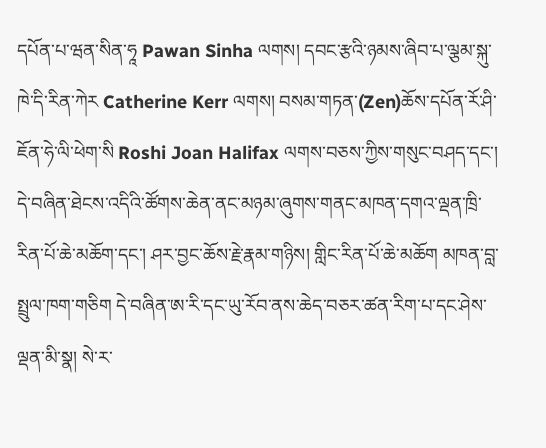དཔོན་པ་ཝན་སིན་ཧཱ Pawan Sinha ལགས། དབང་རྩའི་ཉམས་ཞིབ་པ་ལྕམ་སྐུ་ཁེ་དི་རིན་ཀེར Catherine Kerr ལགས། བསམ་གཏན་(Zen)ཆོས་དཔོན་རོ་ཤི་ཇོན་ཧེ་ལི་ཕེག་སི Roshi Joan Halifax ལགས་བཅས་ཀྱིས་གསུང་བཤད་དང་། དེ་བཞིན་ཐེངས་འདིའི་ཚོགས་ཆེན་ནང་མཉམ་ཞུགས་གནང་མཁན་དགའ་ལྡན་ཁྲི་རིན་པོ་ཆེ་མཆོག་དང་། ཤར་བྱང་ཆོས་རྗེ་རྣམ་གཉིས། གླིང་རིན་པོ་ཆེ་མཆོག མཁན་བླ་སྤྲུལ་ཁག་གཅིག དེ་བཞིན་ཨ་རི་དང་ཡུ་རོབ་ནས་ཆེད་བཅར་ཚན་རིག་པ་དང་ཤེས་ལྡན་མི་སྣ། སེ་ར་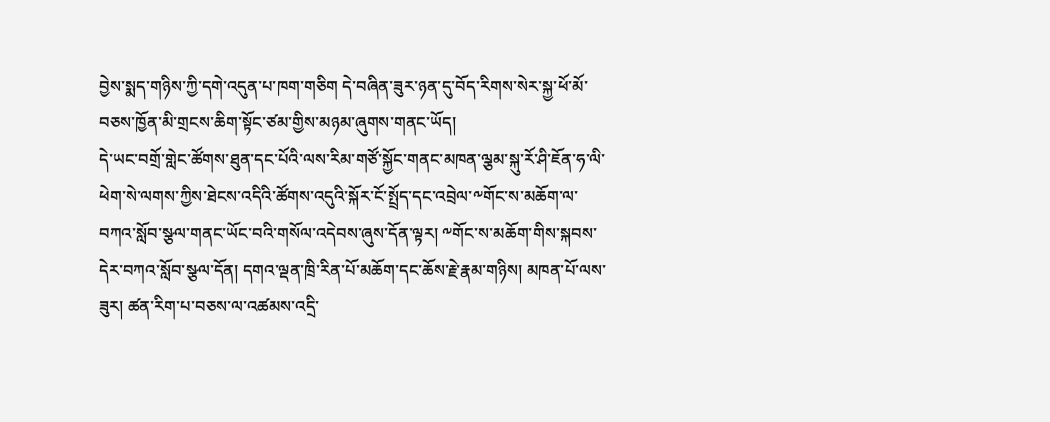བྱེས་སྨད་གཉིས་ཀྱི་དགེ་འདུན་པ་ཁག་གཅིག དེ་བཞིན་ཟུར་ཉན་དུ་བོད་རིགས་སེར་སྐྱ་ཕོ་མོ་བཅས་ཁྱོན་མི་གྲངས་ཆིག་སྟོང་ཙམ་གྱིས་མཉམ་ཞུགས་གནང་ཡོད།
དེ་ཡང་བགྲོ་གླེང་ཚོགས་ཐུན་དང་པོའི་ལས་རིམ་གཙོ་སྐྱོང་གནང་མཁན་ལྕམ་སྐུ་རོ་ཤི་ཇོན་ཧ་ལི་ཕེག་སེ་ལགས་ཀྱིས་ཐེངས་འདིའི་ཚོགས་འདུའི་སྐོར་ངོ་སྤྲོད་དང་འབྲེལ་༸གོང་ས་མཆོག་ལ་བཀའ་སློབ་སྩལ་གནང་ཡོང་བའི་གསོལ་འདེབས་ཞུས་དོན་ལྟར། ༸གོང་ས་མཆོག་གིས་སྐབས་དེར་བཀའ་སློབ་སྩལ་དོན། དགའ་ལྡན་ཁྲི་རིན་པོ་མཆོག་དང་ཆོས་རྗེ་རྣམ་གཉིས། མཁན་པོ་ལས་ཟུར། ཚན་རིག་པ་བཅས་ལ་འཚམས་འདྲི་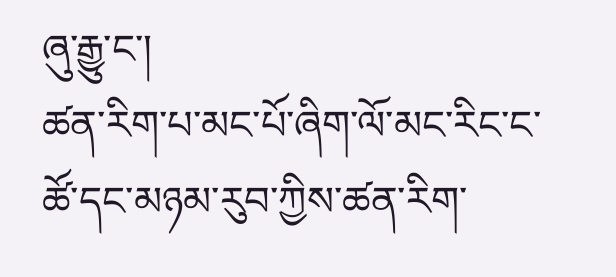ཞུ་རྒྱུ་ང་།
ཚན་རིག་པ་མང་པོ་ཞིག་ལོ་མང་རིང་ང་ཚོ་དང་མཉམ་རུབ་ཀྱིས་ཚན་རིག་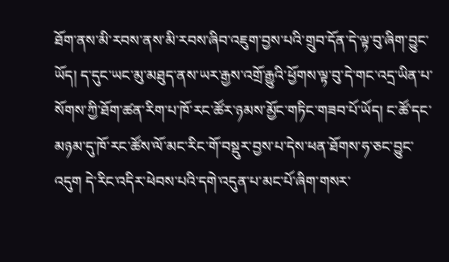ཐོག་ནས་མི་རབས་ནས་མི་རབས་ཞིབ་འཇུག་བྱས་པའི་གྲུབ་དོན་དེ་ལྟ་བུ་ཞིག་བྱུང་ཡོད། ད་དུང་ཡང་མུ་མཐུད་ནས་ཡར་རྒྱས་འགྲོ་རྒྱུའི་ཕྱོགས་ལྟ་བུ་དེ་གང་འདྲ་ཡིན་པ་སོགས་ཀྱི་ཐོག་ཚན་རིག་པ་ཁོ་རང་ཚོར་ཉམས་མྱོང་གཏིང་གཟབ་པོ་ཡོད། ང་ཚོ་དང་མཉམ་དུ་ཁོ་རང་ཚོས་ལོ་མང་རིང་གོ་བསྡུར་བྱས་པ་དེས་ཕན་ཐོགས་ཧ་ཅང་བྱུང་འདུག དེ་རིང་འདིར་ཕེབས་པའི་དགེ་འདུན་པ་མང་པོ་ཞིག་གསར་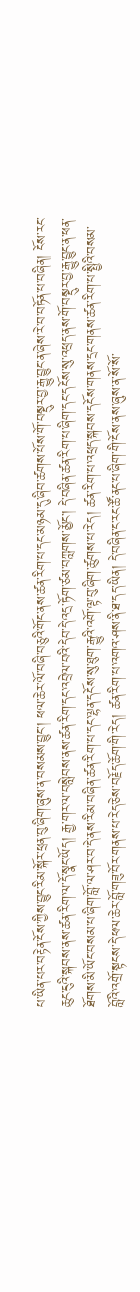པ་ཡིན་པར་བརྟེན་ངོས་ཀྱིས་བྱུང་རིམ་སྐོར་ཕྲན་བུ་ཞིག་ཞུས་ན་བསམས་བྱུང་། ཕལ་ཆེར་ལོ་བཞི་བཅུའི་གོང་ནས་ཚན་རིག་པ་དང་མཉམ་དུ་ཞིབ་ཚགས་པོས་གོ་བསྡུར་བྱ་རྒྱུ་བྱུང་ན་ཞེས་རེ་བ་བཏོན་པ་བཞིན། ངོས་རང་ཆུང་ངུའི་སྐབས་ནས་ཚན་རིག་ལ་དོ་སྣང་ཡོད། རྒྱ་གར་ལ་བསླེབས་ནས་ཚན་རིག་དང་འབྲེལ་བའི་དེབ་དེ་འདྲ་ཏོག་ཙམ་བཀླགས་མྱོང་། དེ་བཞིན་ཚན་རིག་པ་ཞིག་དང་དངོས་སུ་འཕྲད་ནས་གོ་བསྡུར་བྱ་རྒྱུ་བྱུང་ན་ཕན་ཐོགས་མི་ཡོང་བསམ་པ་ཞིག་བློ་ལ་ཤར་བ་དེ་ནས་རིམ་བཞིན་ཚན་རིག་པ་དང་ལྷན་དངོས་སུ་ཐུག་རྒྱུའི་འགོ་ལྟ་བུ་ཞིག་ཚུགས་པ་རེད། ཚན་རིག་པ་འཕྲད་སྐབས་དངོས་གནས་དྲང་གནས་ཚན་རིག་པ་སྤྱིའི་བསམ་བློའི་འགྲོ་སྟངས་དེ་ཕལ་ཆེར་བློ་གཟུ་བོར་གནས་པ་རེད་ཅེས་བརྗོད་ཆོག་གི་རེད། ཚན་རིག་པ་འགའ་ཤས་ནི་ཐ་དད་ཡིན། དེ་བཞིན་ང་རང་ཚོ་ནང་པ་ཞིག་གི་ངོས་ནས་ཞུས་ན་སོ་སོ་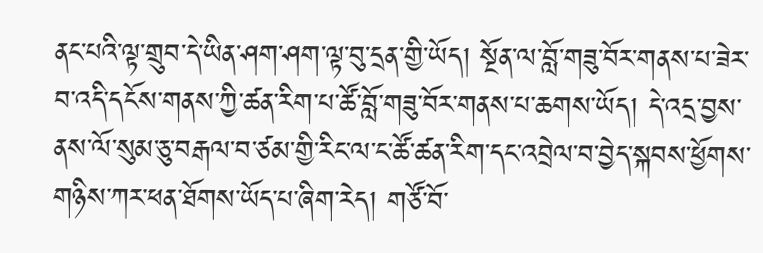ནང་པའི་ལྟ་གྲུབ་དེ་ཡིན་ཤག་ཤག་ལྟ་བུ་དྲན་གྱི་ཡོད། སྔོན་ལ་བློ་གཟུ་བོར་གནས་པ་ཟེར་བ་འདི་དངོས་གནས་ཀྱི་ཚན་རིག་པ་ཚོ་བློ་གཟུ་བོར་གནས་པ་ཆགས་ཡོད། དེ་འདྲ་བྱས་ནས་ལོ་སུམ་ཅུ་བརྒལ་བ་ཙམ་གྱི་རིང་ལ་ང་ཚོ་ཚན་རིག་དང་འབྲེལ་བ་བྱེད་སྐབས་ཕྱོགས་གཉིས་ཀར་ཕན་ཐོགས་ཡོད་པ་ཞིག་རེད། གཙོ་བོ་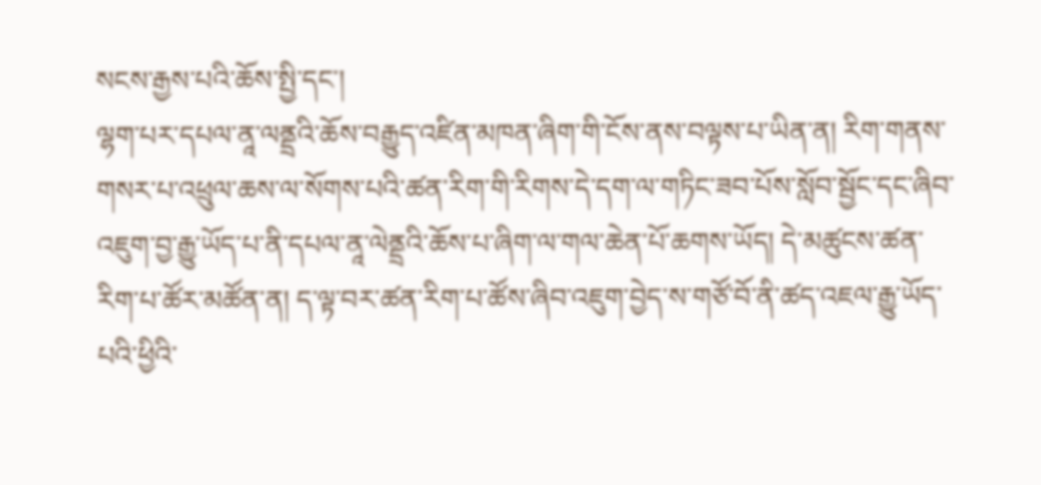སངས་རྒྱས་པའི་ཆོས་སྤྱི་དང་།
ལྷག་པར་དཔལ་ནཱ་ལནྡྲའི་ཆོས་བརྒྱུད་འཛིན་མཁན་ཞིག་གི་ངོས་ནས་བལྟས་པ་ཡིན་ན། རིག་གནས་གསར་པ་འཕྲུལ་ཆས་ལ་སོགས་པའི་ཚན་རིག་གི་རིགས་དེ་དག་ལ་གཏིང་ཟབ་པོས་སློབ་སྦྱོང་དང་ཞིབ་འཇུག་བྱ་རྒྱུ་ཡོད་པ་ནི་དཔལ་ནཱ་ལེནྡྲའི་ཆོས་པ་ཞིག་ལ་གལ་ཆེན་པོ་ཆགས་ཡོད། དེ་མཚུངས་ཚན་རིག་པ་ཚོར་མཚོན་ན། ད་ལྟ་བར་ཚན་རིག་པ་ཚོས་ཞིབ་འཇུག་བྱེད་ས་གཙོ་བོ་ནི་ཚད་འཇལ་རྒྱུ་ཡོད་པའི་ཕྱིའི་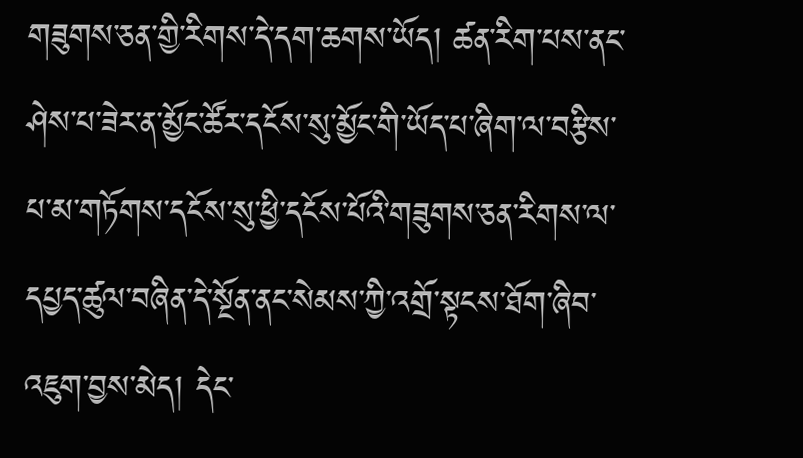གཟུགས་ཅན་གྱི་རིགས་དེ་དག་ཆགས་ཡོད། ཚན་རིག་པས་ནང་ཤེས་པ་ཟེར་ན་མྱོང་ཚོར་དངོས་སུ་མྱོང་གི་ཡོད་པ་ཞིག་ལ་བརྩིས་པ་མ་གཏོགས་དངོས་སུ་ཕྱི་དངོས་པོའི་གཟུགས་ཅན་རིགས་ལ་དཔྱད་ཚུལ་བཞིན་དེ་སྔོན་ནང་སེམས་ཀྱི་འགྲོ་སྟངས་ཐོག་ཞིབ་འཇུག་བྱས་མེད། དེང་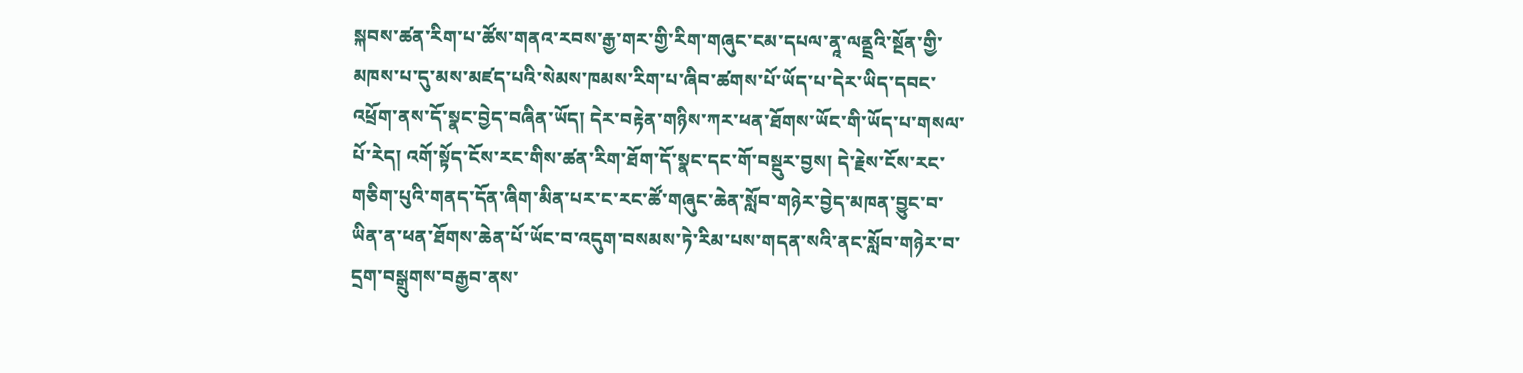སྐབས་ཚན་རིག་པ་ཚོས་གནའ་རབས་རྒྱ་གར་གྱི་རིག་གཞུང་ངམ་དཔལ་ནཱ་ལནྡྲའི་སྔོན་གྱི་མཁས་པ་དུ་མས་མཛད་པའི་སེམས་ཁམས་རིག་པ་ཞིབ་ཚགས་པོ་ཡོད་པ་དེར་ཡིད་དབང་འཕྲོག་ནས་དོ་སྣང་བྱེད་བཞིན་ཡོད། དེར་བརྟེན་གཉིས་ཀར་ཕན་ཐོགས་ཡོང་གི་ཡོད་པ་གསལ་པོ་རེད། འགོ་སྟོད་ངོས་རང་གིས་ཚན་རིག་ཐོག་དོ་སྣང་དང་གོ་བསྡུར་བྱས། དེ་རྗེས་ངོས་རང་གཅིག་པུའི་གནད་དོན་ཞིག་མིན་པར་ང་རང་ཚོ་གཞུང་ཆེན་སློབ་གཉེར་བྱེད་མཁན་བྱུང་བ་ཡིན་ན་ཕན་ཐོགས་ཆེན་པོ་ཡོང་བ་འདུག་བསམས་ཏེ་རིམ་པས་གདན་སའི་ནང་སློབ་གཉེར་བ་དྲག་བསྒྲུགས་བརྒྱབ་ནས་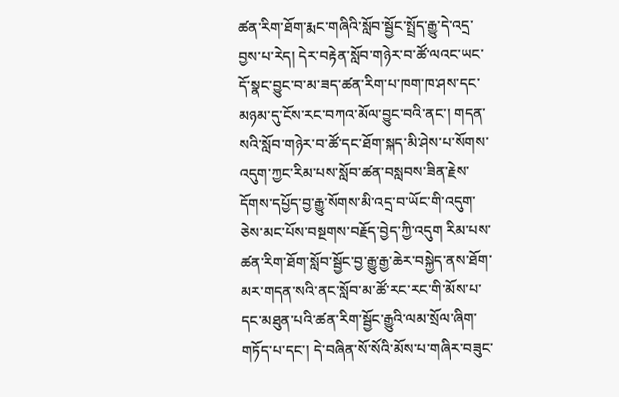ཚན་རིག་ཐོག་རྨང་གཞིའི་སློབ་སྦྱོང་སྤྲོད་རྒྱུ་དེ་འདྲ་བྱས་པ་རེད། དེར་བརྟེན་སློབ་གཉེར་བ་ཚོ་ལའང་ཡང་དོ་སྣང་བྱུང་བ་མ་ཟད་ཚན་རིག་པ་ཁག་ཁ་ཤས་དང་མཉམ་དུ་ངོས་རང་བཀའ་མོལ་བྱུང་བའི་ནང་། གདན་སའི་སློབ་གཉེར་བ་ཚོ་དང་ཐོག་སྐད་མི་ཤེས་པ་སོགས་འདུག་ཀྱང་རིམ་པས་སློབ་ཚན་བསླབས་ཟིན་རྗེས་དོགས་དཔྱོད་བྱ་རྒྱུ་སོགས་མི་འདྲ་བ་ཡོང་གི་འདུག་ཅེས་མང་པོས་བསྔགས་བརྗོད་བྱེད་ཀྱི་འདུག རིམ་པས་ཚན་རིག་ཐོག་སློབ་སྦྱོང་བྱ་རྒྱུ་རྒྱ་ཆེར་བསྐྱེད་ནས་ཐོག་མར་གདན་སའི་ནང་སློབ་མ་ཚོ་རང་རང་གི་མོས་པ་དང་མཐུན་པའི་ཚན་རིག་སྦྱོང་རྒྱུའི་ལམ་སྲོལ་ཞིག་གཏོད་པ་དང་། དེ་བཞིན་སོ་སོའི་མོས་པ་གཞིར་བཟུང་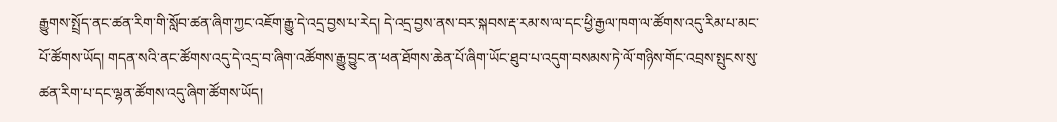རྒྱུགས་སྤྲོད་ནང་ཚན་རིག་གི་སློབ་ཚན་ཞིག་ཀྱང་འཇོག་རྒྱུ་དེ་འདྲ་བྱས་པ་རེད། དེ་འདྲ་བྱས་ནས་བར་སྐབས་རྡ་རམ་ས་ལ་དང་ཕྱི་རྒྱལ་ཁག་ལ་ཚོགས་འདུ་རིམ་པ་མང་པོ་ཚོགས་ཡོད། གདན་སའི་ནང་ཚོགས་འདུ་དེ་འདྲ་བ་ཞིག་འཚོགས་རྒྱུ་བྱུང་ན་ཕན་ཐོགས་ཆེན་པོ་ཞིག་ཡོང་ཐུབ་པ་འདུག་བསམས་ཏེ་ལོ་གཉིས་གོང་འབྲས་སྤུངས་སུ་ཚན་རིག་པ་དང་ལྷན་ཚོགས་འདུ་ཞིག་ཚོགས་ཡོད།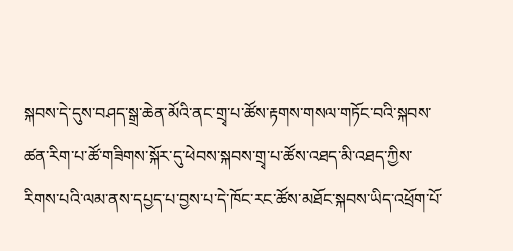སྐབས་དེ་དུས་བཤད་སྒྲ་ཆེན་མོའི་ནང་གྲྭ་པ་ཚོས་རྟགས་གསལ་གཏོང་བའི་སྐབས་ཚན་རིག་པ་ཚོ་གཟིགས་སྐོར་དུ་ཕེབས་སྐབས་གྲྭ་པ་ཚོས་འཐད་མི་འཐད་ཀྱིས་རིགས་པའི་ལམ་ནས་དཔྱད་པ་བྱས་པ་དེ་ཁོང་རང་ཚོས་མཐོང་སྐབས་ཡིད་འཕྲོག་པོ་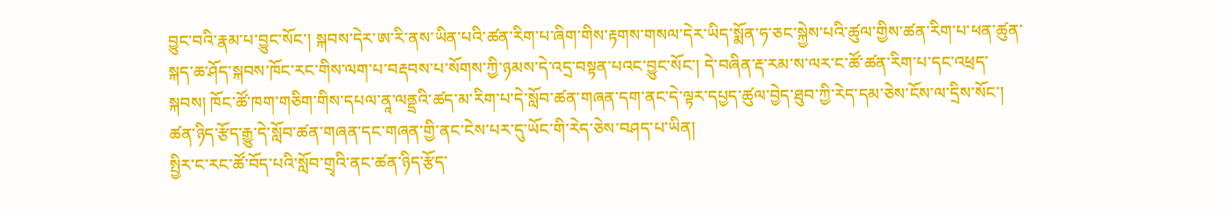བྱུང་བའི་རྣམ་པ་བྱུང་སོང་། སྐབས་དེར་ཨ་རི་ནས་ཡིན་པའི་ཚན་རིག་པ་ཞིག་གིས་རྟགས་གསལ་དེར་ཡིད་སྨོན་ཧ་ཅང་སྐྱེས་པའི་ཚུལ་གྱིས་ཚན་རིག་པ་ཕན་ཚུན་སྐད་ཆ་ཤོད་སྐབས་ཁོང་རང་གིས་ལག་པ་བརྡབས་པ་སོགས་ཀྱི་ཉམས་དེ་འདྲ་བསྟན་པའང་བྱུང་སོང་། དེ་བཞིན་རྡ་རམ་ས་ལར་ང་ཚོ་ཚན་རིག་པ་དང་འཕྲད་སྐབས། ཁོང་ཚོ་ཁག་གཅིག་གིས་དཔལ་ནཱ་ལནྡྲའི་ཚད་མ་རིག་པ་དེ་སློབ་ཚན་གཞན་དག་ནང་དེ་ལྟར་དཔྱད་ཚུལ་བྱེད་ཐུབ་ཀྱི་རེད་དམ་ཅེས་ངོས་ལ་དྲིས་སོང་། ཚན་ཉིད་རྩོད་རྒྱུ་དེ་སློབ་ཚན་གཞན་དང་གཞན་གྱི་ནང་ངེས་པར་དུ་ཡོང་གི་རེད་ཅེས་བཤད་པ་ཡིན།
སྤྱིར་ང་རང་ཚོ་བོད་པའི་སློབ་གྲྭའི་ནང་ཚན་ཉིད་རྩོད་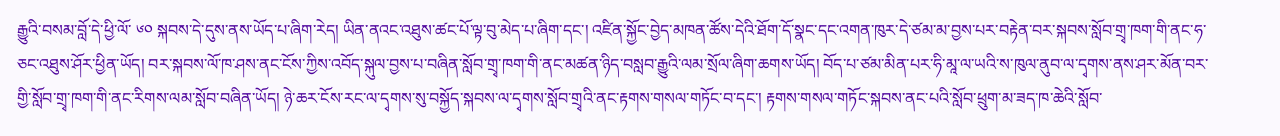རྒྱུའི་བསམ་བློ་དེ་ཕྱི་ལོ་ ༦༠ སྐབས་དེ་དུས་ནས་ཡོད་པ་ཞིག་རེད། ཡིན་ནའང་འཐུས་ཚང་པོ་ལྟ་བུ་མེད་པ་ཞིག་དང་། འཛིན་སྐྱོང་བྱེད་མཁན་ཚོས་དེའི་ཐོག་དོ་སྣང་དང་འགན་ཁུར་དེ་ཙམ་མ་བྱས་པར་བརྟེན་བར་སྐབས་སློབ་གྲྭ་ཁག་གི་ནང་ཧ་ཅང་འཐུས་ཤོར་ཕྱིན་ཡོད། བར་སྐབས་ལོ་ཁ་ཤས་ནང་ངོས་ཀྱིས་འབོད་སྐུལ་བྱས་པ་བཞིན་སློབ་གྲྭ་ཁག་གི་ནང་མཚན་ཉིད་བསླབ་རྒྱུའི་ལམ་སྲོལ་ཞིག་ཆགས་ཡོད། བོད་པ་ཙམ་མིན་པར་ཧི་མཱ་ལ་ཡའི་ས་ཁུལ་ནུབ་ལ་དྭགས་ནས་ཤར་མོན་བར་གྱི་སློབ་གྲྭ་ཁག་གི་ནང་རིགས་ལམ་སློབ་བཞིན་ཡོད། ཉེ་ཆར་ངོས་རང་ལ་དྭགས་སུ་བསྐྱོད་སྐབས་ལ་དྭགས་སློབ་གྲྭའི་ནང་རྟགས་གསལ་གཏོང་བ་དང་། རྟགས་གསལ་གཏོང་སྐབས་ནང་པའི་སློབ་ཕྲུག་མ་ཟད་ཁ་ཆེའི་སློབ་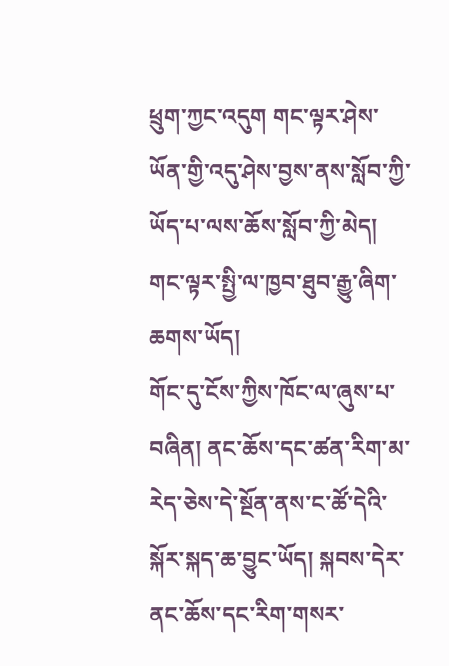ཕྲུག་ཀྱང་འདུག གང་ལྟར་ཤེས་ཡོན་གྱི་འདུ་ཤེས་བྱས་ནས་སློབ་ཀྱི་ཡོད་པ་ལས་ཆོས་སློབ་ཀྱི་མེད། གང་ལྟར་སྤྱི་ལ་ཁྱབ་ཐུབ་རྒྱུ་ཞིག་ཆགས་ཡོད།
གོང་དུ་ངོས་ཀྱིས་ཁོང་ལ་ཞུས་པ་བཞིན། ནང་ཆོས་དང་ཚན་རིག་མ་རེད་ཅེས་དེ་སྔོན་ནས་ང་ཚོ་དེའི་སྐོར་སྐད་ཆ་བྱུང་ཡོད། སྐབས་དེར་ནང་ཆོས་དང་རིག་གསར་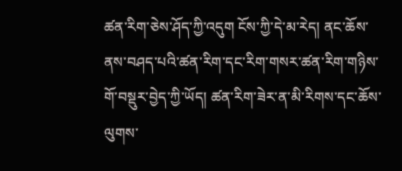ཚན་རིག་ཅེས་ཤོད་ཀྱི་འདུག ངོས་ཀྱི་དེ་མ་རེད། ནང་ཆོས་ནས་བཤད་པའི་ཚན་རིག་དང་རིག་གསར་ཚན་རིག་གཉིས་གོ་བསྡུར་བྱེད་ཀྱི་ཡོད། ཚན་རིག་ཟེར་ན་མི་རིགས་དང་ཆོས་ལུགས་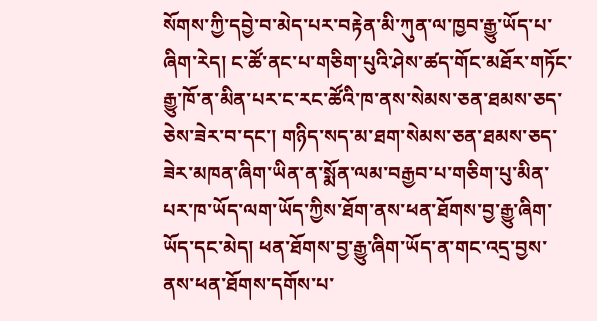སོགས་ཀྱི་དབྱེ་བ་མེད་པར་བརྟེན་མི་ཀུན་ལ་ཁྱབ་རྒྱུ་ཡོད་པ་ཞིག་རེད། ང་ཚོ་ནང་པ་གཅིག་པུའི་ཤེས་ཚད་གོང་མཐོར་གཏོང་རྒྱུ་ཁོ་ན་མིན་པར་ང་རང་ཚོའི་ཁ་ནས་སེམས་ཅན་ཐམས་ཅད་ཅེས་ཟེར་བ་དང་། གཉིད་སད་མ་ཐག་སེམས་ཅན་ཐམས་ཅད་ཟེར་མཁན་ཞིག་ཡིན་ན་སྨོན་ལམ་བརྒྱབ་པ་གཅིག་པུ་མིན་པར་ཁ་ཡོད་ལག་ཡོད་ཀྱིས་ཐོག་ནས་ཕན་ཐོགས་བྱ་རྒྱུ་ཞིག་ཡོད་དང་མེད། ཕན་ཐོགས་བྱ་རྒྱུ་ཞིག་ཡོད་ན་གང་འདྲ་བྱས་ནས་ཕན་ཐོགས་དགོས་པ་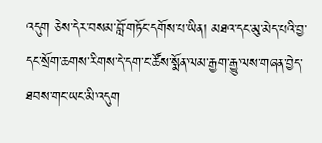འདུག ཅེས་དེར་བསམ་བློ་གཏོང་དགོས་པ་ཡིན། མཐའ་དང་མུ་མེད་པའི་བྱ་དང་སྲོག་ཆགས་རིགས་དེ་དག་ང་ཚོས་སྨོན་ལམ་རྒྱག་རྒྱུ་ལས་གཞན་བྱེད་ཐབས་གང་ཡང་མི་འདུག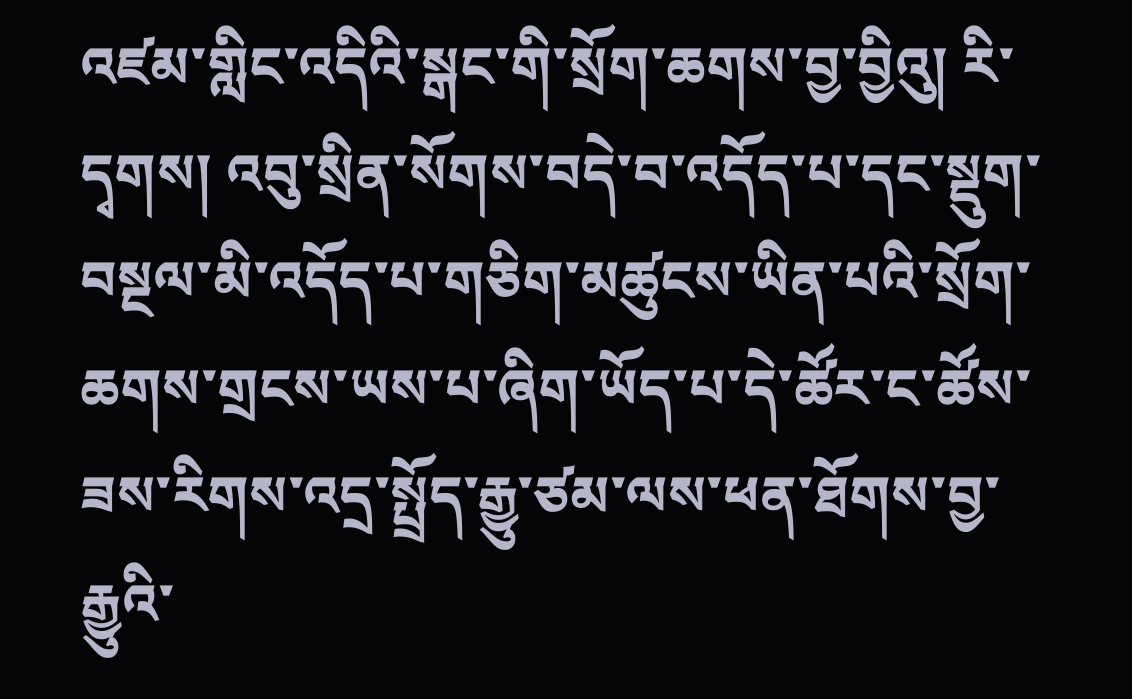འཛམ་གླིང་འདིའི་སྒང་གི་སྲོག་ཆགས་བྱ་བྱིའུ། རི་དྭགས། འབུ་སྲིན་སོགས་བདེ་བ་འདོད་པ་དང་སྡུག་བསྔལ་མི་འདོད་པ་གཅིག་མཚུངས་ཡིན་པའི་སྲོག་ཆགས་གྲངས་ཡས་པ་ཞིག་ཡོད་པ་དེ་ཚོར་ང་ཚོས་ཟས་རིགས་འདྲ་སྤྲོད་རྒྱུ་ཙམ་ལས་ཕན་ཐོགས་བྱ་རྒྱུའི་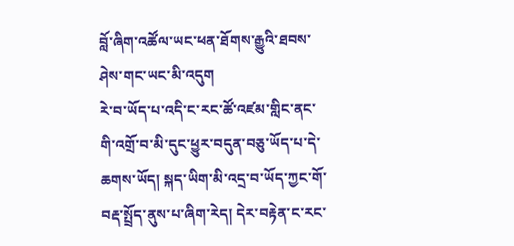བློ་ཞིག་འཚོལ་ཡང་ཕན་ཐོགས་རྒྱུའི་ཐབས་ཤེས་གང་ཡང་མི་འདུག
རེ་བ་ཡོད་པ་འདི་ང་རང་ཚོ་འཛམ་གླིང་ནང་གི་འགྲོ་བ་མི་དུང་ཕྱུར་བདུན་བཅུ་ཡོད་པ་དེ་ཆགས་ཡོད། སྐད་ཡིག་མི་འདྲ་བ་ཡོད་ཀྱང་གོ་བརྡ་སྤྲོད་ནུས་པ་ཞིག་རེད། དེར་བརྟེན་ང་རང་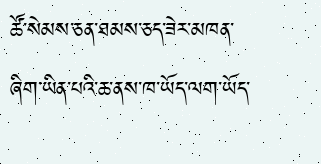ཚོ་སེམས་ཅན་ཐམས་ཅད་ཟེར་མཁན་ཞིག་ཡིན་པའི་ཆ་ནས་ཁ་ཡོད་ལག་ཡོད་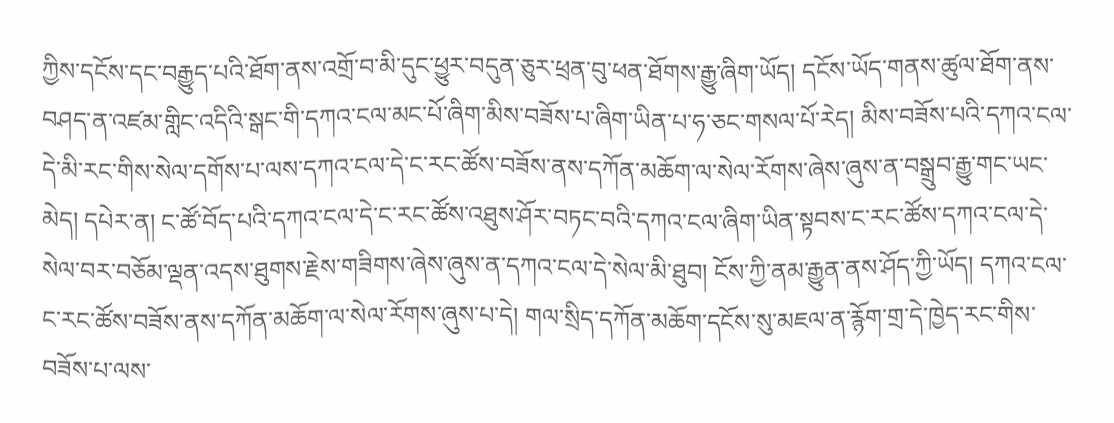ཀྱིས་དངོས་དང་བརྒྱུད་པའི་ཐོག་ནས་འགྲོ་བ་མི་དུང་ཕྱུར་བདུན་ཅུར་ཕྲན་བུ་ཕན་ཐོགས་རྒྱུ་ཞིག་ཡོད། དངོས་ཡོད་གནས་ཚུལ་ཐོག་ནས་བཤད་ན་འཛམ་གླིང་འདིའི་སྒང་གི་དཀའ་ངལ་མང་པོ་ཞིག་མིས་བཟོས་པ་ཞིག་ཡིན་པ་ཧ་ཅང་གསལ་པོ་རེད། མིས་བཟོས་པའི་དཀའ་ངལ་དེ་མི་རང་གིས་སེལ་དགོས་པ་ལས་དཀའ་ངལ་དེ་ང་རང་ཚོས་བཟོས་ནས་དཀོན་མཆོག་ལ་སེལ་རོགས་ཞེས་ཞུས་ན་བསྒྲུབ་རྒྱུ་གང་ཡང་མེད། དཔེར་ན། ང་ཚོ་བོད་པའི་དཀའ་ངལ་དེ་ང་རང་ཚོས་འཐུས་ཤོར་བཏང་བའི་དཀའ་ངལ་ཞིག་ཡིན་སྟབས་ང་རང་ཚོས་དཀའ་ངལ་དེ་སེལ་བར་བཅོམ་ལྡན་འདས་ཐུགས་རྗེས་གཟིགས་ཞེས་ཞུས་ན་དཀའ་ངལ་དེ་སེལ་མི་ཐུབ། ངོས་ཀྱི་ནམ་རྒྱུན་ནས་ཤོད་ཀྱི་ཡོད། དཀའ་ངལ་ང་རང་ཚོས་བཟོས་ནས་དཀོན་མཆོག་ལ་སེལ་རོགས་ཞུས་པ་དེ། གལ་སྲིད་དཀོན་མཆོག་དངོས་སུ་མཇལ་ན་རྙོག་གྲ་དེ་ཁྱེད་རང་གིས་བཟོས་པ་ལས་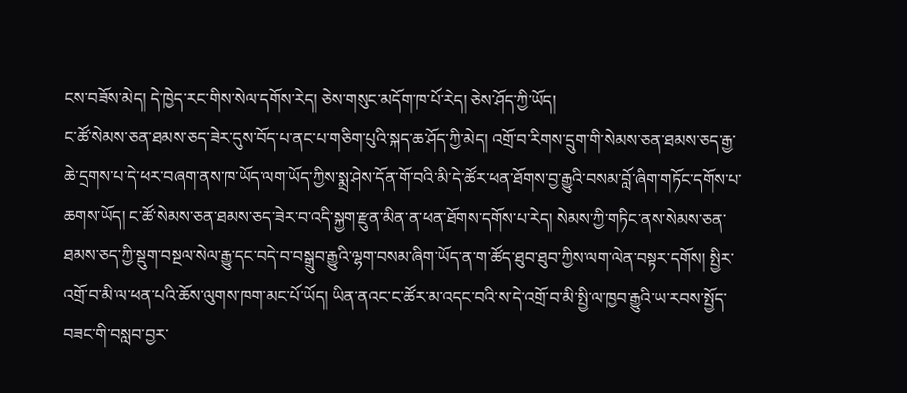ངས་བཟོས་མེད། དེ་ཁྱེད་རང་གིས་སེལ་དགོས་རེད། ཅེས་གསུང་མདོག་ཁ་པོ་རེད། ཅེས་ཤོད་ཀྱི་ཡོད།
ང་ཚོ་སེམས་ཅན་ཐམས་ཅད་ཟེར་དུས་བོད་པ་ནང་པ་གཅིག་པུའི་སྐད་ཆ་ཤོད་ཀྱི་མེད། འགྲོ་བ་རིགས་དྲུག་གི་སེམས་ཅན་ཐམས་ཅད་རྒྱ་ཆེ་དྲགས་པ་དེ་ཕར་བཞག་ནས་ཁ་ཡོད་ལག་ཡོད་ཀྱིས་སྨྲ་ཤེས་དོན་གོ་བའི་མི་དེ་ཚོར་ཕན་ཐོགས་བྱ་རྒྱུའི་བསམ་བློ་ཞིག་གཏོང་དགོས་པ་ཆགས་ཡོད། ང་ཚོ་སེམས་ཅན་ཐམས་ཅད་ཟེར་བ་འདི་སྐྱག་རྫུན་མིན་ན་ཕན་ཐོགས་དགོས་པ་རེད། སེམས་ཀྱི་གཏིང་ནས་སེམས་ཅན་ཐམས་ཅད་ཀྱི་སྡུག་བསྔལ་སེལ་རྒྱུ་དང་བདེ་བ་བསྒྲུབ་རྒྱུའི་ལྷག་བསམ་ཞིག་ཡོད་ན་ག་ཚོད་ཐུབ་ཐུབ་ཀྱིས་ལག་ལེན་བསྟར་དགོས། སྤྱིར་འགྲོ་བ་མི་ལ་ཕན་པའི་ཆོས་ལུགས་ཁག་མང་པོ་ཡོད། ཡིན་ནའང་ང་ཚོར་མ་འདང་བའི་ས་དེ་འགྲོ་བ་མི་སྤྱི་ལ་ཁྱབ་རྒྱུའི་ཡ་རབས་སྤྱོད་བཟང་གི་བསླབ་བྱར་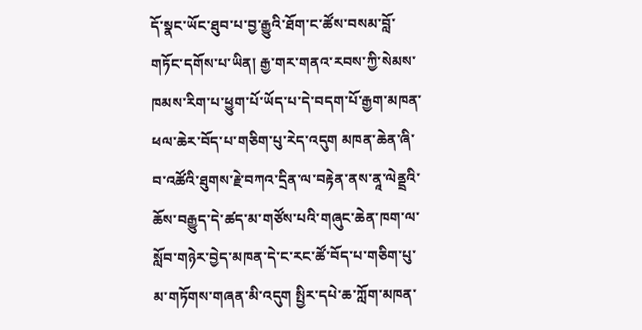དོ་སྣང་ཡོང་ཐུབ་པ་བྱ་རྒྱུའི་ཐོག་ང་ཚོས་བསམ་བློ་གཏོང་དགོས་པ་ཡིན། རྒྱ་གར་གནའ་རབས་ཀྱི་སེམས་ཁམས་རིག་པ་ཕྱུག་པོ་ཡོད་པ་དེ་བདག་པོ་རྒྱག་མཁན་ཕལ་ཆེར་བོད་པ་གཅིག་པུ་རེད་འདུག མཁན་ཆེན་ཞི་བ་འཚོའི་ཐུགས་རྗེ་བཀའ་དྲིན་ལ་བརྟེན་ནས་ནཱ་ལེནྡྲའི་ཆོས་བརྒྱུད་དེ་ཚད་མ་གཙོས་པའི་གཞུང་ཆེན་ཁག་ལ་སློབ་གཉེར་བྱེད་མཁན་དེ་ང་རང་ཚོ་བོད་པ་གཅིག་པུ་མ་གཏོགས་གཞན་མི་འདུག སྤྱིར་དཔེ་ཆ་ཀློག་མཁན་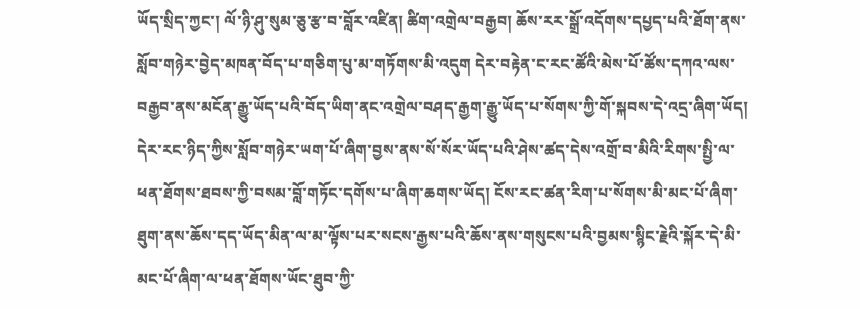ཡོད་སྲིད་ཀྱང་། ལོ་ཉི་ཤུ་སུམ་ཅུ་རྩ་བ་བློར་འཛིན། ཚིག་འགྲེལ་བརྒྱབ། ཆོས་རར་སྒྲོ་འདོགས་དཔྱད་པའི་ཐོག་ནས་སློབ་གཉེར་བྱེད་མཁན་བོད་པ་གཅིག་པུ་མ་གཏོགས་མི་འདུག དེར་བརྟེན་ང་རང་ཚོའི་མེས་པོ་ཚོས་དཀའ་ལས་བརྒྱབ་ནས་མངོན་རྒྱུ་ཡོད་པའི་བོད་ཡིག་ནང་འགྲེལ་བཤད་རྒྱག་རྒྱུ་ཡོད་པ་སོགས་ཀྱི་གོ་སྐབས་དེ་འདྲ་ཞིག་ཡོད། དེར་རང་ཉིད་ཀྱིས་སློབ་གཉེར་ཡག་པོ་ཞིག་བྱས་ནས་སོ་སོར་ཡོད་པའི་ཤེས་ཚད་དེས་འགྲོ་བ་མིའི་རིགས་སྤྱི་ལ་ཕན་ཐོགས་ཐབས་ཀྱི་བསམ་བློ་གཏོང་དགོས་པ་ཞིག་ཆགས་ཡོད། ངོས་རང་ཚན་རིག་པ་སོགས་མི་མང་པོ་ཞིག་ཐུག་ནས་ཆོས་དད་ཡོད་མིན་ལ་མ་ལྟོས་པར་སངས་རྒྱས་པའི་ཆོས་ནས་གསུངས་པའི་བྱམས་སྙིང་རྗེའི་སྐོར་དེ་མི་མང་པོ་ཞིག་ལ་ཕན་ཐོགས་ཡོང་ཐུབ་ཀྱི་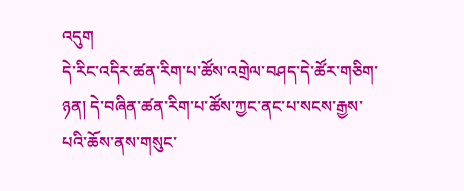འདུག
དེ་རིང་འདིར་ཚན་རིག་པ་ཚོས་འགྲེལ་བཤད་དེ་ཚོར་གཅིག་ཉན། དེ་བཞིན་ཚན་རིག་པ་ཚོས་ཀྱང་ནང་པ་སངས་རྒྱས་པའི་ཆོས་ནས་གསུང་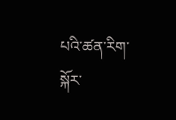པའི་ཚན་རིག་སྐོར་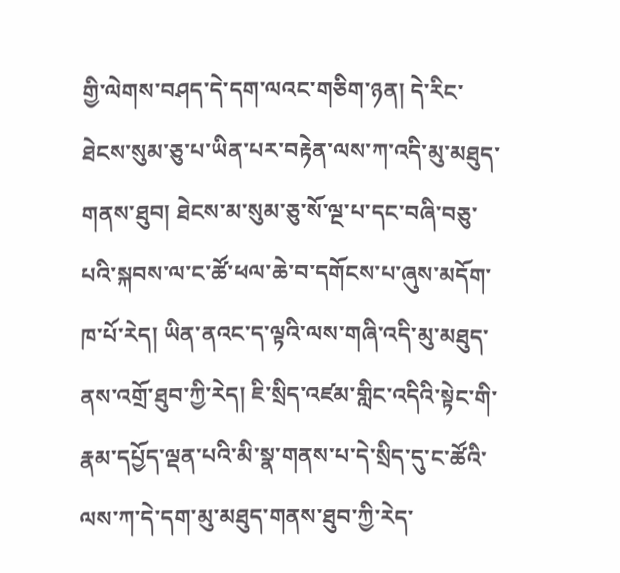གྱི་ལེགས་བཤད་དེ་དག་ལའང་གཅིག་ཉན། དེ་རིང་ཐེངས་སུམ་ཅུ་པ་ཡིན་པར་བརྟེན་ལས་ཀ་འདི་མུ་མཐུད་གནས་ཐུབ། ཐེངས་མ་སུམ་ཅུ་སོ་ལྔ་པ་དང་བཞི་བཅུ་པའི་སྐབས་ལ་ང་ཚོ་ཕལ་ཆེ་བ་དགོངས་པ་ཞུས་མདོག་ཁ་པོ་རེད། ཡིན་ནའང་ད་ལྟའི་ལས་གཞི་འདི་མུ་མཐུད་ནས་འགྲོ་ཐུབ་ཀྱི་རེད། ཇི་སྲིད་འཛམ་གླིང་འདིའི་སྟེང་གི་རྣམ་དཔྱོད་ལྡན་པའི་མི་སྣ་གནས་པ་དེ་སྲིད་དུ་ང་ཚོའི་ལས་ཀ་དེ་དག་མུ་མཐུད་གནས་ཐུབ་ཀྱི་རེད་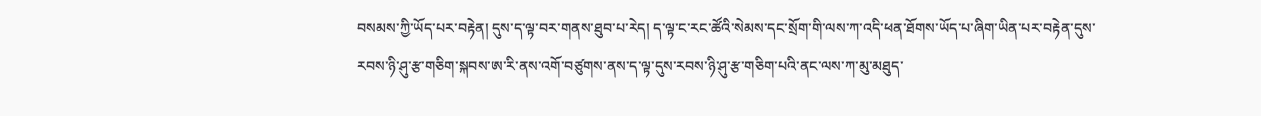བསམས་ཀྱི་ཡོད་པར་བརྟེན། དུས་ད་ལྟ་བར་གནས་ཐུབ་པ་རེད། ད་ལྟ་ང་རང་ཚོའི་སེམས་དང་སྲོག་གི་ལས་ཀ་འདི་ཕན་ཐོགས་ཡོད་པ་ཞིག་ཡིན་པར་བརྟེན་དུས་རབས་ཉི་ཤུ་རྩ་གཅིག་སྐབས་ཨ་རི་ནས་འགོ་བཙུགས་ནས་ད་ལྟ་དུས་རབས་ཉི་ཤུ་རྩ་གཅིག་པའི་ནང་ལས་ཀ་མུ་མཐུད་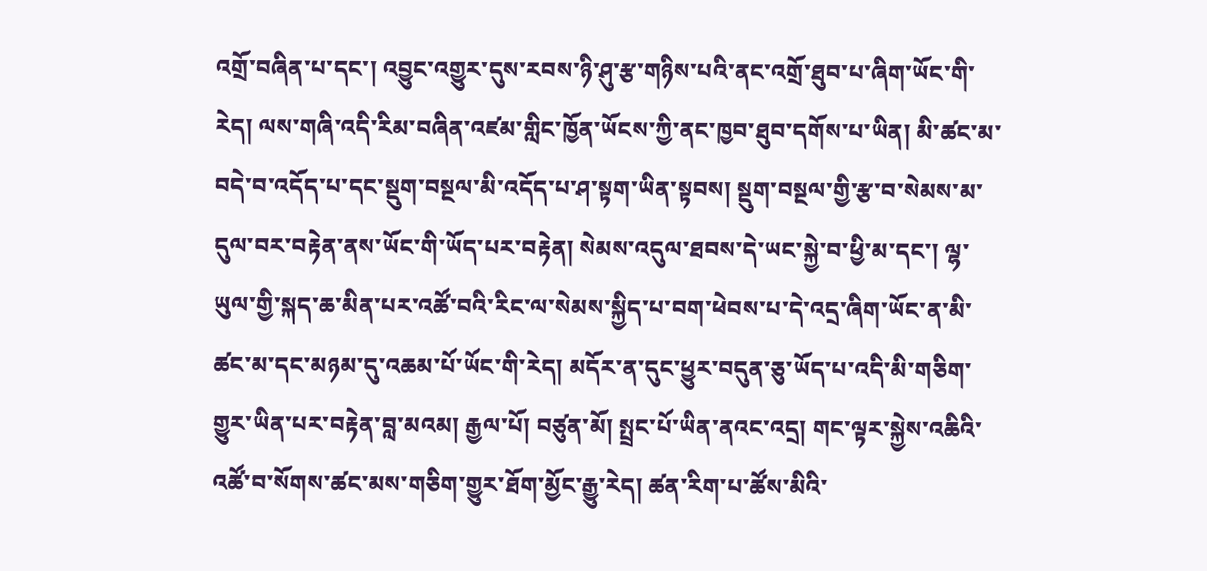འགྲོ་བཞིན་པ་དང་། འབྱུང་འགྱུར་དུས་རབས་ཉི་ཤུ་རྩ་གཉིས་པའི་ནང་འགྲོ་ཐུབ་པ་ཞིག་ཡོང་གི་རེད། ལས་གཞི་འདི་རིམ་བཞིན་འཛམ་གླིང་ཁྱོན་ཡོངས་ཀྱི་ནང་ཁྱབ་ཐུབ་དགོས་པ་ཡིན། མི་ཚང་མ་བདེ་བ་འདོད་པ་དང་སྡུག་བསྔལ་མི་འདོད་པ་ཤ་སྟག་ཡིན་སྟབས། སྡུག་བསྔལ་གྱི་རྩ་བ་སེམས་མ་དུལ་བར་བརྟེན་ནས་ཡོང་གི་ཡོད་པར་བརྟེན། སེམས་འདུལ་ཐབས་དེ་ཡང་སྐྱེ་བ་ཕྱི་མ་དང་། ལྷ་ཡུལ་གྱི་སྐད་ཆ་མིན་པར་འཚོ་བའི་རིང་ལ་སེམས་སྐྱིད་པ་བག་ཕེབས་པ་དེ་འདྲ་ཞིག་ཡོང་ན་མི་ཚང་མ་དང་མཉམ་དུ་འཆམ་པོ་ཡོང་གི་རེད། མདོར་ན་དུང་ཕྱུར་བདུན་ཅུ་ཡོད་པ་འདི་མི་གཅིག་གྱུར་ཡིན་པར་བརྟེན་བླ་མའམ། རྒྱལ་པོ། བཙུན་མོ། སྤྲང་པོ་ཡིན་ནའང་འདྲ། གང་ལྟར་སྐྱེས་འཆིའི་འཚོ་བ་སོགས་ཚང་མས་གཅིག་གྱུར་ཐོག་མྱོང་རྒྱུ་རེད། ཚན་རིག་པ་ཚོས་མིའི་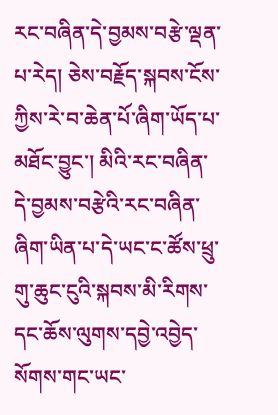རང་བཞིན་དེ་བྱམས་བརྩེ་ལྡན་པ་རེད། ཅེས་བརྗོད་སྐབས་ངོས་ཀྱིས་རེ་བ་ཆེན་པོ་ཞིག་ཡོད་པ་མཐོང་བྱུང་། མིའི་རང་བཞིན་དེ་བྱམས་བརྩེའི་རང་བཞིན་ཞིག་ཡིན་པ་དེ་ཡང་ང་ཚོས་ཕྲུ་གུ་ཆུང་ངུའི་སྐབས་མི་རིགས་དང་ཆོས་ལུགས་དབྱེ་འབྱེད་སོགས་གང་ཡང་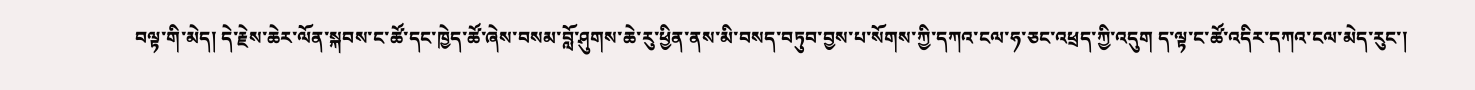བལྟ་གི་མེད། དེ་རྗེས་ཆེར་ལོན་སྐབས་ང་ཚོ་དང་ཁྱེད་ཚོ་ཞེས་བསམ་བློ་ཤུགས་ཆེ་རུ་ཕྱིན་ནས་མི་བསད་བཏུབ་བྱས་པ་སོགས་ཀྱི་དཀའ་ངལ་ཧ་ཅང་འཕྲད་ཀྱི་འདུག ད་ལྟ་ང་ཚོ་འདིར་དཀའ་ངལ་མེད་རུང་།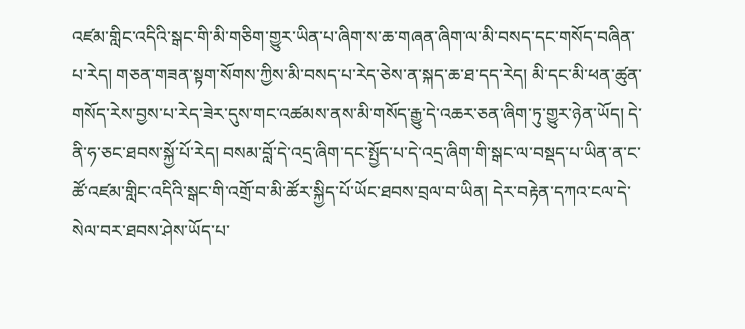འཛམ་གླིང་འདིའི་སྒང་གི་མི་གཅིག་གྱུར་ཡིན་པ་ཞིག་ས་ཆ་གཞན་ཞིག་ལ་མི་བསད་དང་གསོད་བཞིན་པ་རེད། གཅན་གཟན་སྟག་སོགས་ཀྱིས་མི་བསད་པ་རེད་ཅེས་ན་སྐད་ཆ་ཐ་དད་རེད། མི་དང་མི་ཕན་ཚུན་གསོད་རེས་བྱས་པ་རེད་ཟེར་དུས་གང་འཚམས་ནས་མི་གསོད་རྒྱུ་དེ་འཆར་ཅན་ཞིག་ཏུ་གྱུར་ཉེན་ཡོད། དེ་ནི་ཧ་ཅང་ཐབས་སྐྱོ་པོ་རེད། བསམ་བློ་དེ་འདྲ་ཞིག་དང་སྤྱོད་པ་དེ་འདྲ་ཞིག་གི་སྒང་ལ་བསྡད་པ་ཡིན་ན་ང་ཚོ་འཛམ་གླིང་འདིའི་སྒང་གི་འགྲོ་བ་མི་ཚོར་སྐྱིད་པོ་ཡོང་ཐབས་བྲལ་བ་ཡིན། དེར་བརྟེན་དཀའ་ངལ་དེ་སེལ་བར་ཐབས་ཤེས་ཡོད་པ་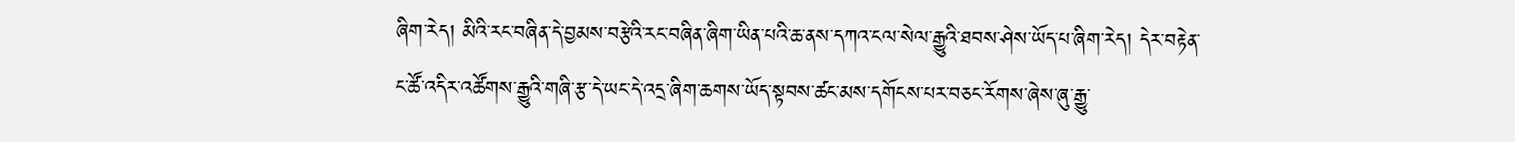ཞིག་རེད། མིའི་རང་བཞིན་དེ་བྱམས་བརྩེའི་རང་བཞིན་ཞིག་ཡིན་པའི་ཆ་ནས་དཀའ་ངལ་སེལ་རྒྱུའི་ཐབས་ཤེས་ཡོད་པ་ཞིག་རེད། དེར་བརྟེན་ང་ཚོ་འདིར་འཚོགས་རྒྱུའི་གཞི་རྩ་དེ་ཡང་དེ་འདྲ་ཞིག་ཆགས་ཡོད་སྟབས་ཚང་མས་དགོངས་པར་བཅང་རོགས་ཞེས་ཞུ་རྒྱུ་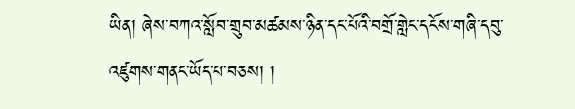ཡིན། ཞེས་བཀའ་སློབ་གྲུབ་མཚམས་ཉིན་དང་པོའི་བགྲོ་གླེང་དངོས་གཞི་དབུ་འཛུགས་གནང་ཡོད་པ་བཅས། །